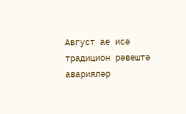Август ае исә традицион рәвештә аварияләр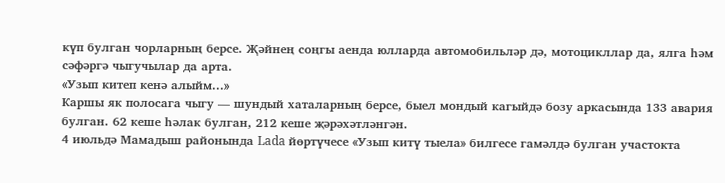күп булган чорларның берсе. Җәйнең соңгы аенда юлларда автомобильләр дә, мотоцикллар да, ялга һәм сәфәргә чыгучылар да арта.
«Узып китеп кенә алыйм...»
Каршы як полосага чыгу — шундый хаталарның берсе, быел мондый кагыйдә бозу аркасында 133 авария булган. 62 кеше һәлак булган, 212 кеше җәрәхәтләнгән.
4 июльдә Мамадыш районында Lada йөртүчесе «Узып китү тыела» билгесе гамәлдә булган участокта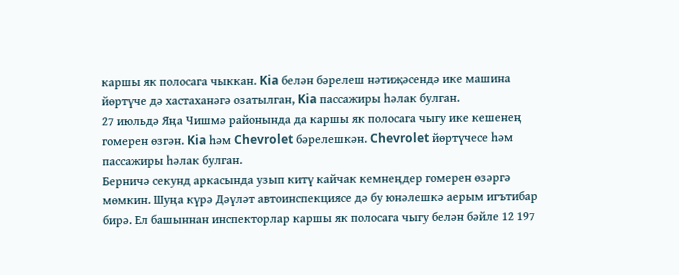каршы як полосага чыккан. Kia белән бәрелеш нәтиҗәсендә ике машина йөртүче дә хастаханәгә озатылган, Kia пассажиры һәлак булган.
27 июльдә Яңа Чишмә районында да каршы як полосага чыгу ике кешенең гомерен өзгән. Kia һәм Chevrolet бәрелешкән. Chevrolet йөртүчесе һәм пассажиры һәлак булган.
Берничә секунд аркасында узып китү кайчак кемнеңдер гомерен өзәргә мөмкин. Шуңа күрә Дәүләт автоинспекциясе дә бу юнәлешкә аерым игътибар бирә. Ел башыннан инспекторлар каршы як полосага чыгу белән бәйле 12 197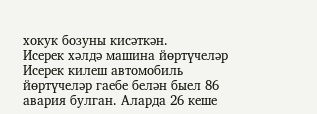хокук бозуны кисәткән.
Исерек хәлдә машина йөртүчеләр
Исерек килеш автомобиль йөртүчеләр гаебе белән быел 86 авария булган. Аларда 26 кеше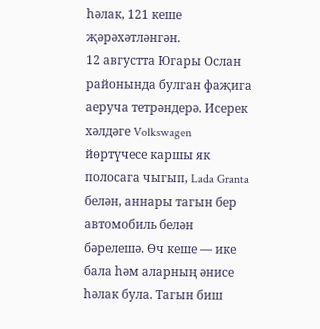һәлак, 121 кеше җәрәхәтләнгән.
12 августта Югары Ослан районында булган фаҗига аеруча тетрәндерә. Исерек хәлдәге Volkswagen йөртүчесе каршы як полосага чыгып, Lada Granta белән, аннары тагын бер автомобиль белән бәрелешә. Өч кеше — ике бала һәм аларның әнисе һәлак була. Тагын биш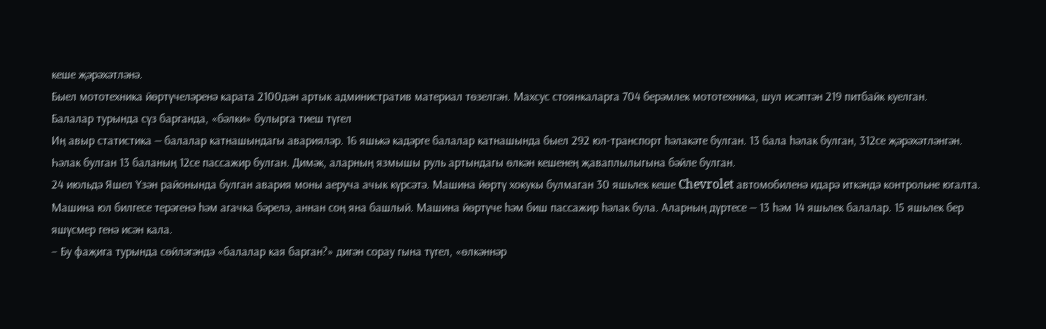кеше җәрәхәтләнә.
Быел мототехника йөртүчеләренә карата 2100дән артык административ материал төзелгән. Махсус стоянкаларга 704 берәмлек мототехника, шул исәптән 219 питбайк куелган.
Балалар турында сүз барганда, «бәлки» булырга тиеш түгел
Иң авыр статистика — балалар катнашындагы аварияләр. 16 яшькә кадәрге балалар катнашында быел 292 юл-транспорт һәлакәте булган. 13 бала һәлак булган, 312се җәрәхәтләнгән. Һәлак булган 13 баланың 12се пассажир булган. Димәк, аларның язмышы руль артындагы өлкән кешенең җаваплылыгына бәйле булган.
24 июльдә Яшел Үзән районында булган авария моны аеруча ачык күрсәтә. Машина йөртү хокукы булмаган 30 яшьлек кеше Chevrolet автомобиленә идарә иткәндә контрольне югалта. Машина юл билгесе терәгенә һәм агачка бәрелә, аннан соң яна башлый. Машина йөртүче һәм биш пассажир һәлак була. Аларның дүртесе — 13 һәм 14 яшьлек балалар. 15 яшьлек бер яшүсмер генә исән кала.
– Бу фаҗига турында сөйләгәндә «балалар кая барган?» дигән сорау гына түгел, «өлкәннәр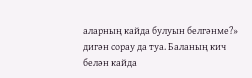аларның кайда булуын белгәнме?» дигән сорау да туа. Баланың кич белән кайда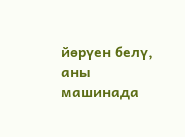йөрүен белү, аны машинада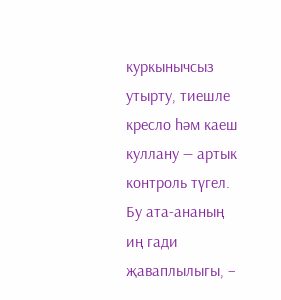куркынычсыз утырту, тиешле кресло һәм каеш куллану — артык контроль түгел. Бу ата-ананың иң гади җаваплылыгы, –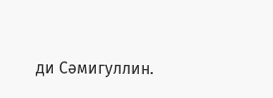ди Сәмигуллин.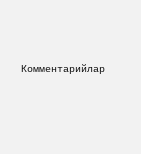Комментарийлар